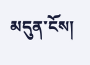མདུན་ངོས།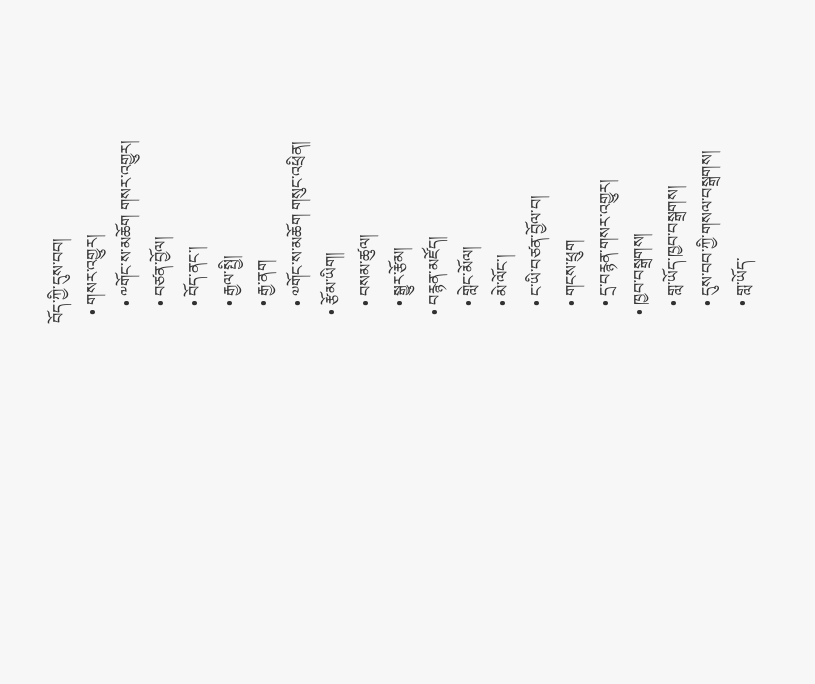བོད་ཀྱི་དུས་བབ།
  • གསར་འགྱུར།
    • ༸གོང་ས་མཆོག གསར་འགྱུར།
    • བཙན་བྱོལ།
    • བོད་ནང་།
    • རྒྱལ་སྤྱི།
    • རྒྱ་ནག
    • ༧གོང་ས་མཆོག གསུང་འཕྲིན།
  • རྩོམ་ཡིག།
    • བསམ་ཚུལ།
    • སྒྱུར་རྩོམ།
  • བརྙན་མཛོད།
    • གླེང་མོལ།
    • མེ་ལོང་།
    • ང་ཡི་བཙན་བྱོལ་བ།
    • གངས་ཕྲུག
    • དྲ་བརྙན་གསར་འགྱུར།
  • ཁྱབ་བསྒྲགས།
    • གླ་ཡོད་ཁྱབ་བསྒྲགས།
    • དུས་བབ་ཀྱི་གསལ་བསྒྲགས།
    • གླ་ཡོད་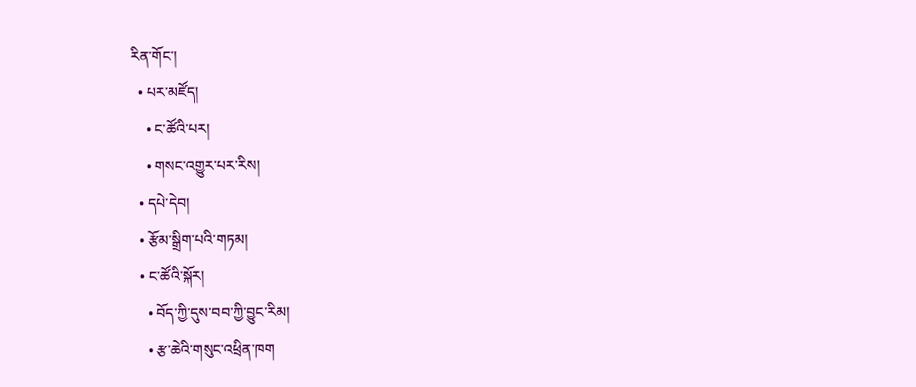རིན་གོང་།
  • པར་མཛོད།
    • ང་ཚོའི་པར།
    • གསང་འགྱུར་པར་རིས།
  • དཔེ་དེབ།
  • རྩོམ་སྒྲིག་པའི་གཏམ།
  • ང་ཚོའི་སྐོར།
    • བོད་ཀྱི་དུས་བབ་ཀྱི་བྱུང་རིམ།
    • རྩ་ཆེའི་གསུང་འཕྲིན་ཁག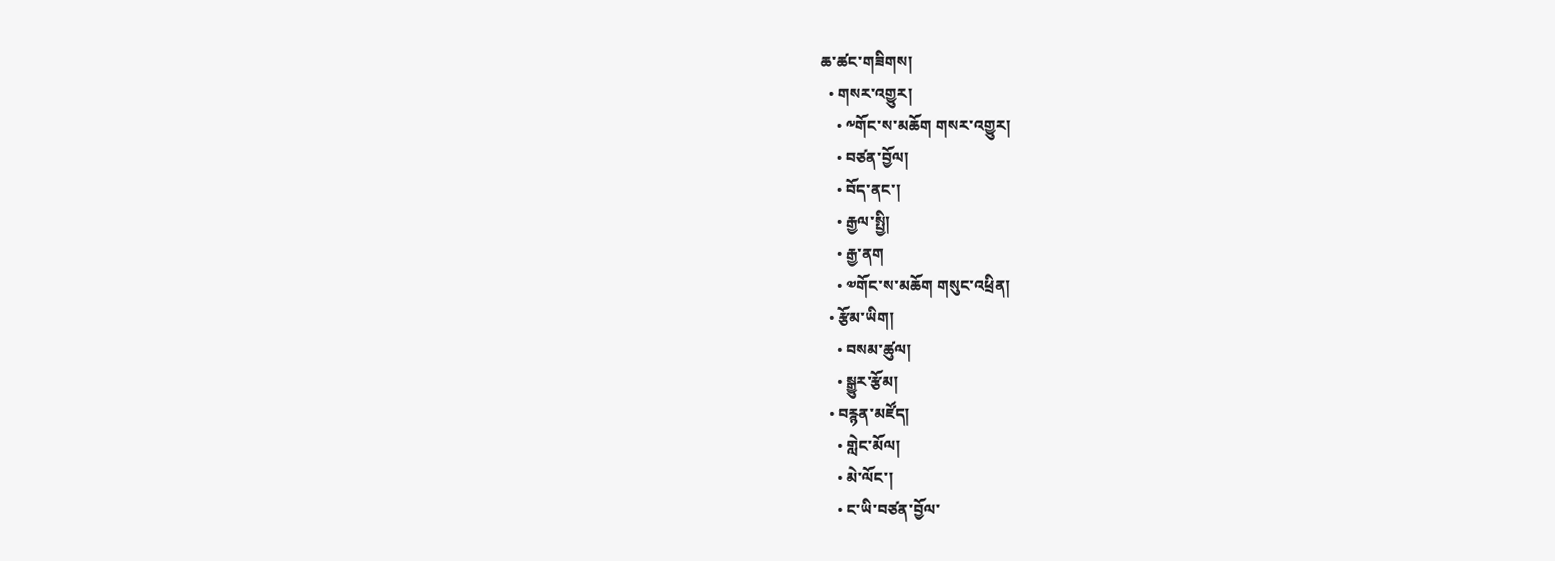ཆ་ཚང་གཟིགས།
  • གསར་འགྱུར།
    • ༸གོང་ས་མཆོག གསར་འགྱུར།
    • བཙན་བྱོལ།
    • བོད་ནང་།
    • རྒྱལ་སྤྱི།
    • རྒྱ་ནག
    • ༧གོང་ས་མཆོག གསུང་འཕྲིན།
  • རྩོམ་ཡིག།
    • བསམ་ཚུལ།
    • སྒྱུར་རྩོམ།
  • བརྙན་མཛོད།
    • གླེང་མོལ།
    • མེ་ལོང་།
    • ང་ཡི་བཙན་བྱོལ་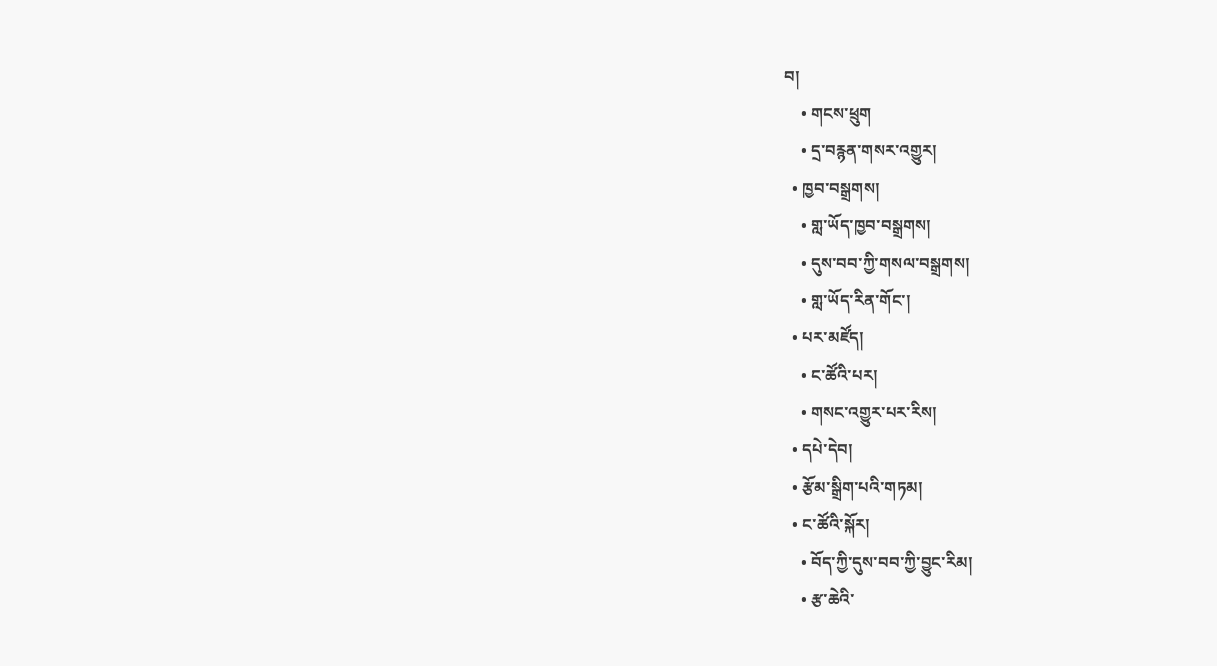བ།
    • གངས་ཕྲུག
    • དྲ་བརྙན་གསར་འགྱུར།
  • ཁྱབ་བསྒྲགས།
    • གླ་ཡོད་ཁྱབ་བསྒྲགས།
    • དུས་བབ་ཀྱི་གསལ་བསྒྲགས།
    • གླ་ཡོད་རིན་གོང་།
  • པར་མཛོད།
    • ང་ཚོའི་པར།
    • གསང་འགྱུར་པར་རིས།
  • དཔེ་དེབ།
  • རྩོམ་སྒྲིག་པའི་གཏམ།
  • ང་ཚོའི་སྐོར།
    • བོད་ཀྱི་དུས་བབ་ཀྱི་བྱུང་རིམ།
    • རྩ་ཆེའི་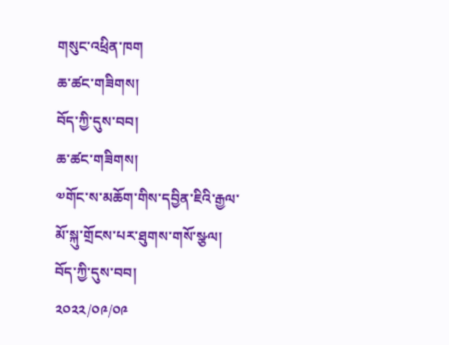གསུང་འཕྲིན་ཁག
ཆ་ཚང་གཟིགས།
བོད་ཀྱི་དུས་བབ།
ཆ་ཚང་གཟིགས།
༧གོང་ས་མཆོག་གིས་དབྱིན་ཇིའི་རྒྱལ་མོ་སྐུ་གྲོངས་པར་ཐུགས་གསོ་སྩལ།
བོད་ཀྱི་དུས་བབ།
༢༠༢༢/༠༩/༠༩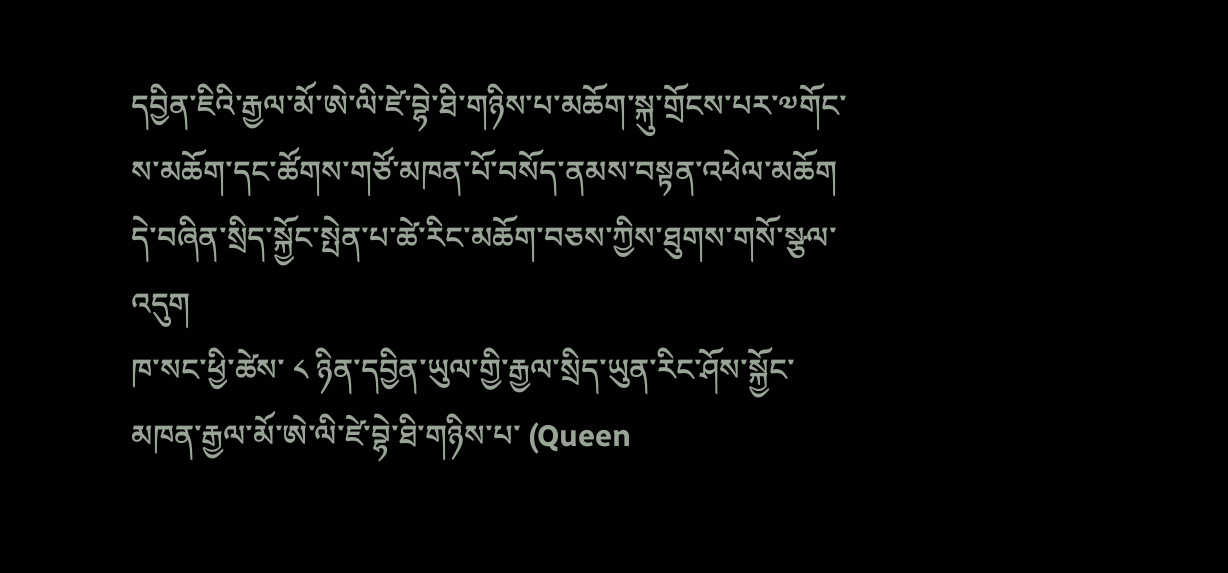དབྱིན་ཇིའི་རྒྱལ་མོ་ཨེ་ལི་ཛེ་བྷེ་ཐི་གཉིས་པ་མཆོག་སྐུ་གྲོངས་པར་༧གོང་ས་མཆོག་དང་ཚོགས་གཙོ་མཁན་པོ་བསོད་ནམས་བསྟན་འཕེལ་མཆོག དེ་བཞིན་སྲིད་སྐྱོང་སྤེན་པ་ཚེ་རིང་མཆོག་བཅས་ཀྱིས་ཐུགས་གསོ་སྩལ་འདུག
ཁ་སང་ཕྱི་ཚེས་ ༨ ཉིན་དབྱིན་ཡུལ་གྱི་རྒྱལ་སྲིད་ཡུན་རིང་ཤོས་སྐྱོང་མཁན་རྒྱལ་མོ་ཨེ་ལི་ཛེ་བྷེ་ཐི་གཉིས་པ་ (Queen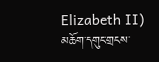Elizabeth II) མཆོག་དགུང་གྲངས་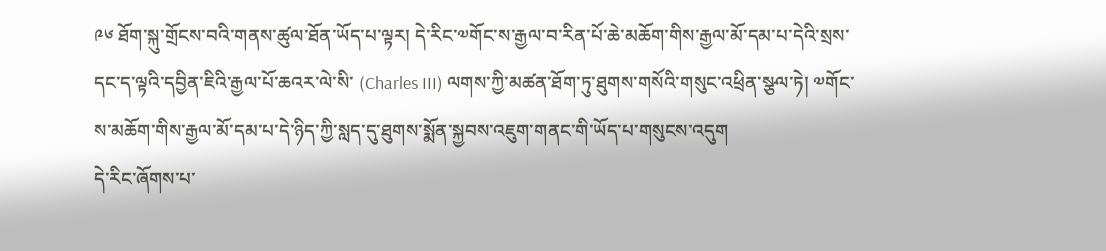༩༦ ཐོག་སྐུ་གྲོངས་བའི་གནས་ཚུལ་ཐོན་ཡོད་པ་ལྟར། དེ་རིང་༧གོང་ས་རྒྱལ་བ་རིན་པོ་ཆེ་མཆོག་གིས་རྒྱལ་མོ་དམ་པ་དེའི་སྲས་དང་ད་ལྟའི་དབྱིན་ཇིའི་རྒྱལ་པོ་ཆའར་ལེ་སི་ (Charles III) ལགས་ཀྱི་མཚན་ཐོག་ཏུ་ཐུགས་གསོའི་གསུང་འཕྲིན་སྩལ་ཏེ། ༧གོང་ས་མཆོག་གིས་རྒྱལ་མོ་དམ་པ་དེ་ཉིད་ཀྱི་སླད་དུ་ཐུགས་སྨོན་སྐྱབས་འཇུག་གནང་གི་ཡོད་པ་གསུངས་འདུག
དེ་རིང་ཞོགས་པ་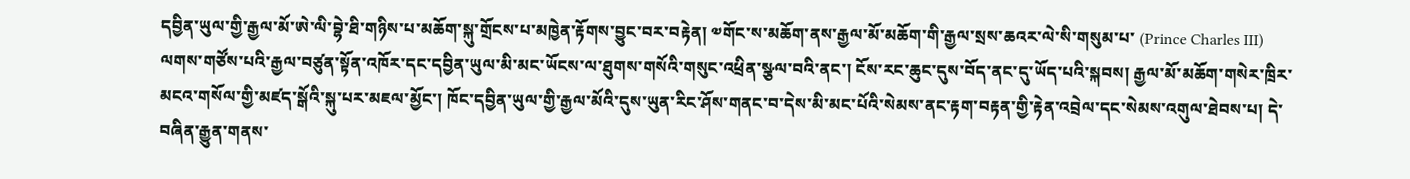དབྱིན་ཡུལ་གྱི་རྒྱལ་མོ་ཨེ་ལི་བྷེ་ཐི་གཉིས་པ་མཆོག་སྐུ་གྲོངས་པ་མཁྱེན་རྟོགས་བྱུང་བར་བརྟེན། ༧གོང་ས་མཆོག་ནས་རྒྱལ་མོ་མཆོག་གི་རྒྱལ་སྲས་ཆའར་ལེ་སི་གསུམ་པ་ (Prince Charles III) ལགས་གཙོས་པའི་རྒྱལ་བཙུན་སྟོན་འཁོར་དང་དབྱིན་ཡུལ་མི་མང་ཡོངས་ལ་ཐུགས་གསོའི་གསུང་འཕྲིན་སྩལ་བའི་ནང་། ངོས་རང་ཆུང་དུས་བོད་ནང་དུ་ཡོད་པའི་སྐབས། རྒྱལ་མོ་མཆོག་གསེར་ཁྲིར་མངའ་གསོལ་གྱི་མཛད་སྒོའི་སྐུ་པར་མཇལ་མྱོང་། ཁོང་དབྱིན་ཡུལ་གྱི་རྒྱལ་མོའི་དུས་ཡུན་རིང་ཤོས་གནང་བ་དེས་མི་མང་པོའི་སེམས་ནང་རྟག་བརྟན་གྱི་རྟེན་འབྲེལ་དང་སེམས་འགུལ་ཐེབས་པ། དེ་བཞིན་རྒྱུན་གནས་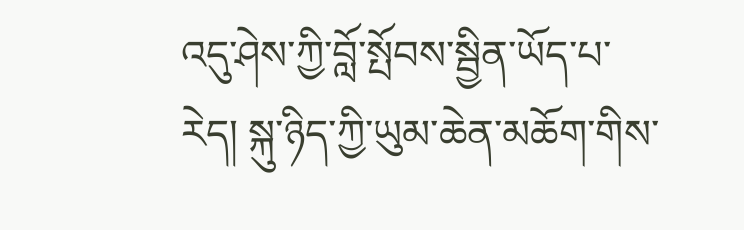འདུ་ཤེས་ཀྱི་བློ་སྤོབས་སྦྱིན་ཡོད་པ་རེད། སྐུ་ཉིད་ཀྱི་ཡུམ་ཆེན་མཆོག་གིས་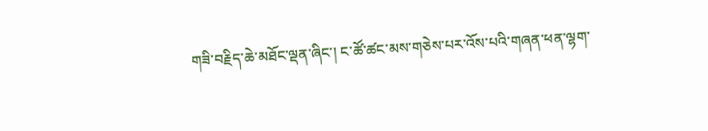གཟི་བརྗིད་ཆེ་མཐོང་ལྡན་ཞིང་། ང་ཚོ་ཚང་མས་གཅེས་པར་འོས་པའི་གཞན་ཕན་ལྷག་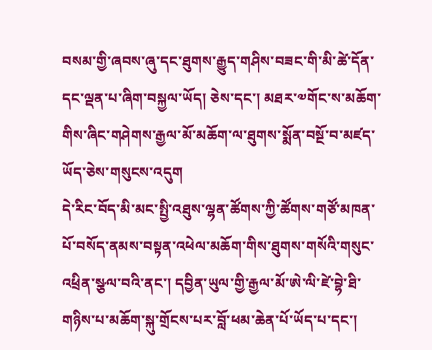བསམ་གྱི་ཞབས་ཞུ་དང་ཐུགས་རྒྱུད་གཤིས་བཟང་གི་མི་ཚེ་དོན་དང་ལྡན་པ་ཞིག་བསྐྱལ་ཡོད། ཅེས་དང་། མཐར་༧གོང་ས་མཆོག་གིས་ཞིང་གཤེགས་རྒྱལ་མོ་མཆོག་ལ་ཐུགས་སྨོན་བསྔོ་བ་མཛད་ཡོད་ཅེས་གསུངས་འདུག
དེ་རིང་བོད་མི་མང་སྤྱི་འཐུས་ལྷན་ཚོགས་ཀྱི་ཚོགས་གཙོ་མཁན་པོ་བསོད་ནམས་བསྟན་འཕེལ་མཆོག་གིས་ཐུགས་གསོའི་གསུང་འཕྲིན་སྩལ་བའི་ནང་། དབྱིན་ཡུལ་གྱི་རྒྱལ་མོ་ཨེ་ལི་ཛེ་བྷེ་ཐི་གཉིས་པ་མཆོག་སྐུ་གྲོངས་པར་བློ་ཕམ་ཆེན་པོ་ཡོད་པ་དང་།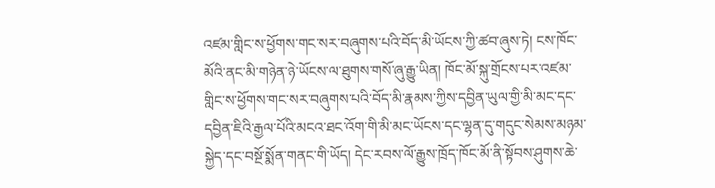འཛམ་གླིང་ས་ཕྱོགས་གང་སར་བཞུགས་པའི་བོད་མི་ཡོངས་ཀྱི་ཚབ་ཞུས་ཏེ། ངས་ཁོང་མོའི་ནང་མི་གཉེན་ཉེ་ཡོངས་ལ་ཐུགས་གསོ་ཞུ་རྒྱུ་ཡིན། ཁོང་མོ་སྐུ་གྲོངས་པར་འཛམ་གླིང་ས་ཕྱོགས་གང་སར་བཞུགས་པའི་བོད་མི་རྣམས་ཀྱིས་དབྱིན་ཡུལ་གྱི་མི་མང་དང་དབྱིན་ཇིའི་རྒྱལ་པོའི་མངའ་ཐང་འོག་གི་མི་མང་ཡོངས་དང་ལྷན་དུ་གདུང་སེམས་མཉམ་སྐྱེད་དང་བསྔོ་སྨོན་གནང་གི་ཡོད། དེང་རབས་ལོ་རྒྱུས་ཁྲོད་ཁོང་མོ་ནི་སྟོབས་ཤུགས་ཆེ་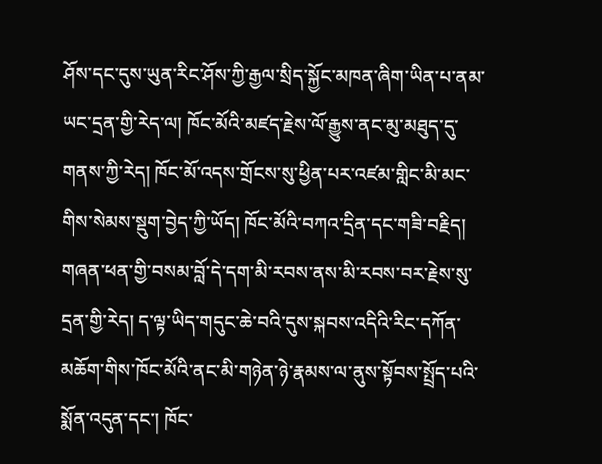ཤོས་དང་དུས་ཡུན་རིང་ཤོས་ཀྱི་རྒྱལ་སྲིད་སྐྱོང་མཁན་ཞིག་ཡིན་པ་ནམ་ཡང་དྲན་གྱི་རེད་ལ། ཁོང་མོའི་མཛད་རྗེས་ལོ་རྒྱུས་ནང་མུ་མཐུད་དུ་གནས་ཀྱི་རེད། ཁོང་མོ་འདས་གྲོངས་སུ་ཕྱིན་པར་འཛམ་གླིང་མི་མང་གིས་སེམས་སྡུག་བྱེད་ཀྱི་ཡོད། ཁོང་མོའི་བཀའ་དྲིན་དང་གཟི་བརྗིད། གཞན་ཕན་གྱི་བསམ་བློ་དེ་དག་མི་རབས་ནས་མི་རབས་བར་རྗེས་སུ་དྲན་གྱི་རེད། ད་ལྟ་ཡིད་གདུང་ཆེ་བའི་དུས་སྐབས་འདིའི་རིང་དཀོན་མཆོག་གིས་ཁོང་མོའི་ནང་མི་གཉེན་ཉེ་རྣམས་ལ་ནུས་སྟོབས་སྤྲོད་པའི་སྨོན་འདུན་དང་། ཁོང་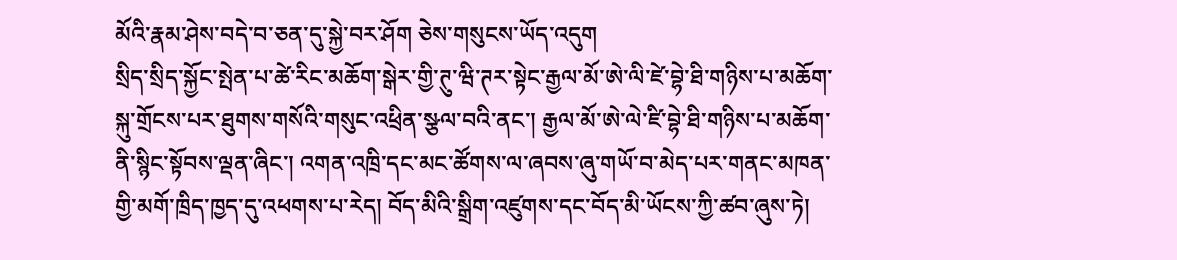མོའི་རྣམ་ཤེས་བདེ་བ་ཅན་དུ་སྐྱེ་བར་ཤོག ཅེས་གསུངས་ཡོད་འདུག
སྲིད་སྲིད་སྐྱོང་སྤེན་པ་ཚེ་རིང་མཆོག་སྒེར་གྱི་ཊུ་ཝི་ཊར་སྟེང་རྒྱལ་མོ་ཨེ་ལི་ཛེ་བྷེ་ཐི་གཉིས་པ་མཆོག་སྐུ་གྲོངས་པར་ཐུགས་གསོའི་གསུང་འཕྲིན་སྩལ་བའི་ནང་། རྒྱལ་མོ་ཨེ་ལེ་ཛི་བྷེ་ཐི་གཉིས་པ་མཆོག་ནི་སྙིང་སྟོབས་ལྡན་ཞིང་། འགན་འཁྲི་དང་མང་ཚོགས་ལ་ཞབས་ཞུ་གཡོ་བ་མེད་པར་གནང་མཁན་གྱི་མགོ་ཁྲིད་ཁྱད་དུ་འཕགས་པ་རེད། བོད་མིའི་སྒྲིག་འཛུགས་དང་བོད་མི་ཡོངས་ཀྱི་ཚབ་ཞུས་ཏེ།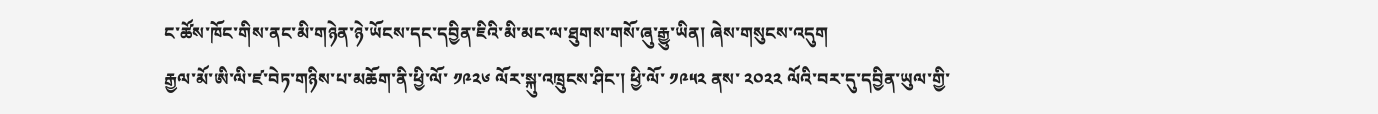ང་ཚོས་ཁོང་གིས་ནང་མི་གཉེན་ཉེ་ཡོངས་དང་དབྱིན་ཇིའི་མི་མང་ལ་ཐུགས་གསོ་ཞུ་རྒྱུ་ཡིན། ཞེས་གསུངས་འདུག
རྒྱལ་མོ་ཨི་ལི་ཛ་བེཏ་གཉིས་པ་མཆོག་ནི་ཕྱི་ལོ་ ༡༩༢༦ ལོར་སྐུ་འཁྲུངས་ཤིང་། ཕྱི་ལོ་ ༡༩༥༢ ནས་ ༢༠༢༢ ལོའི་བར་དུ་དབྱིན་ཡུལ་གྱི་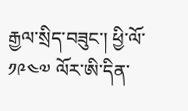རྒྱལ་སྲིད་བཟུང་། ཕྱི་ལོ་ ༡༩༤༧ ལོར་ཨི་དིན་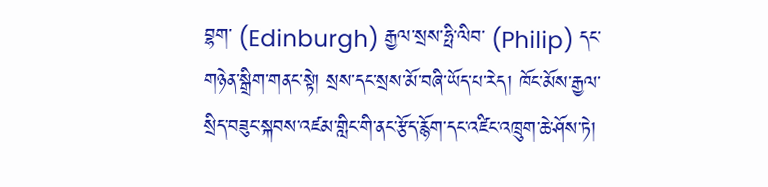བྷག་ (Edinburgh) རྒྱལ་སྲས་ཧྥི་ལིབ་ (Philip) དང་གཉེན་སྒྲིག་གནང་སྟེ། སྲས་དང་སྲས་མོ་བཞི་ཡོད་པ་རེད། ཁོང་མོས་རྒྱལ་སྲིད་བཟུང་སྐབས་འཛམ་གླིང་གི་ནང་རྩོད་རྙོག་དང་འཛིང་འཁྲུག་ཆེ་ཤོས་ཏེ།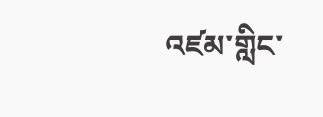འཛམ་གླིང་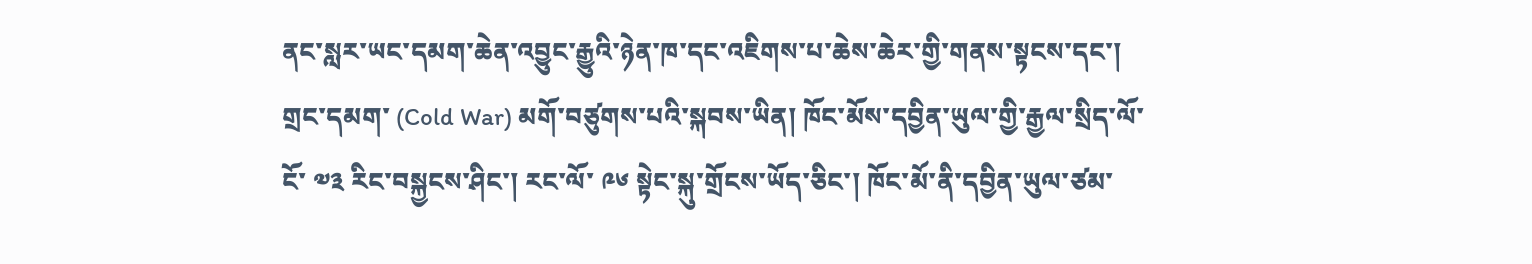ནང་སླར་ཡང་དམག་ཆེན་འབྱུང་རྒྱུའི་ཉེན་ཁ་དང་འཇིགས་པ་ཆེས་ཆེར་གྱི་གནས་སྟངས་དང་། གྲང་དམག་ (Cold War) མགོ་བཙུགས་པའི་སྐབས་ཡིན། ཁོང་མོས་དབྱིན་ཡུལ་གྱི་རྒྱལ་སྲིད་ལོ་ངོ་ ༧༣ རིང་བསྐྱངས་ཤིང་། རང་ལོ་ ༩༦ སྟེང་སྐུ་གྲོངས་ཡོད་ཅིང་། ཁོང་མོ་ནི་དབྱིན་ཡུལ་ཙམ་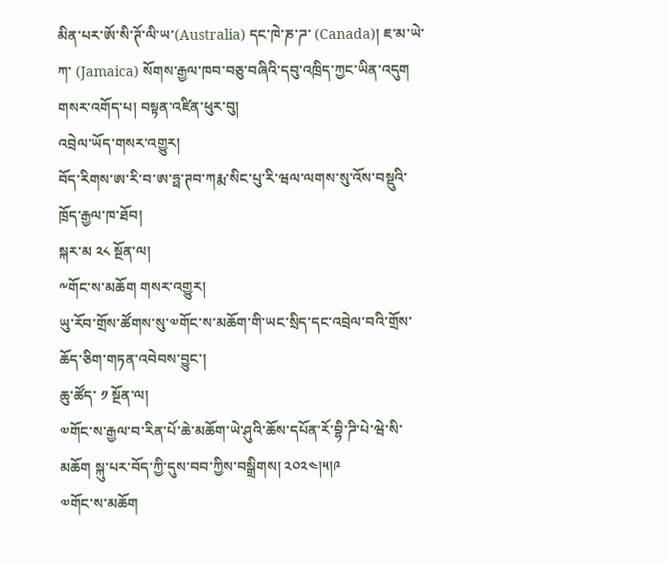མིན་པར་ཨོ་སི་ཊོ་ལི་ཡ་(Australia) དང་ཁེ་ཎ་ཌ་ (Canada)། ཇ་མ་ཡེ་ཀ་ (Jamaica) སོགས་རྒྱལ་ཁབ་བཅུ་བཞིའི་དབུ་འཁྲིད་ཀྱང་ཡིན་འདུག
གསར་འགོད་པ། བསྟན་འཛིན་ཕུར་བུ།
འབྲེལ་ཡོད་གསར་འགྱུར།
བོད་རིགས་ཨ་རི་བ་ཨ་ཧྥ་ཊབ་ཀརྨ་སིང་པུ་རི་ཝལ་ལགས་སུ་འོས་བསྡུའི་ཁྲོད་རྒྱལ་ཁ་ཐོབ།
སྐར་མ ༢༨ སྔོན་ལ།
༸གོང་ས་མཆོག གསར་འགྱུར།
ཡུ་རོབ་གྲོས་ཚོགས་སུ་༧གོང་ས་མཆོག་གི་ཡང་སྲིད་དང་འབྲེལ་བའི་གྲོས་ཆོད་ཅིག་གཏན་འབེབས་བྱུང་།
ཆུ་ཚོད་ ༡ སྔོན་ལ།
༧གོང་ས་རྒྱལ་བ་རིན་པོ་ཆེ་མཆོག་ཡེ་ཤུའི་ཆོས་དཔོན་རོ་བྷི་ཌི་པེ་ཝེ་སི་མཆོག སྐུ་པར་བོད་ཀྱི་དུས་བབ་ཀྱིས་བསྒྲིགས། ༢༠༢༤།༥།༩
༧གོང་ས་མཆོག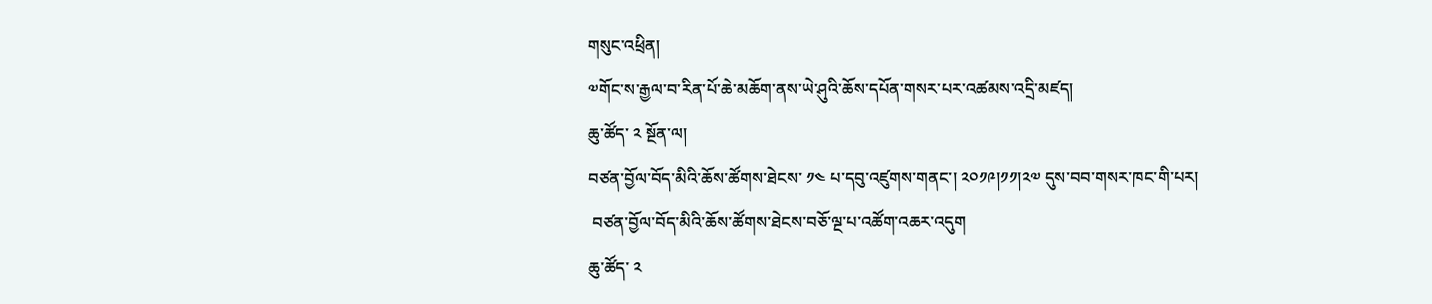གསུང་འཕྲིན།
༧གོང་ས་རྒྱལ་བ་རིན་པོ་ཆེ་མཆོག་ནས་ཡེ་ཤུའི་ཆོས་དཔོན་གསར་པར་འཚམས་འདྲི་མཛད།
ཆུ་ཚོད་ ༢ སྔོན་ལ།
བཙན་བྱོལ་བོད་མིའི་ཆོས་ཚོགས་ཐེངས་ ༡༤ པ་དབུ་འཛུགས་གནང་། ༢༠༡༩།༡༡།༢༧ དུས་བབ་གསར་ཁང་གི་པར།
 བཙན་བྱོལ་བོད་མིའི་ཆོས་ཚོགས་ཐེངས་བཅོ་ལྔ་པ་འཚོག་འཆར་འདུག
ཆུ་ཚོད་ ༢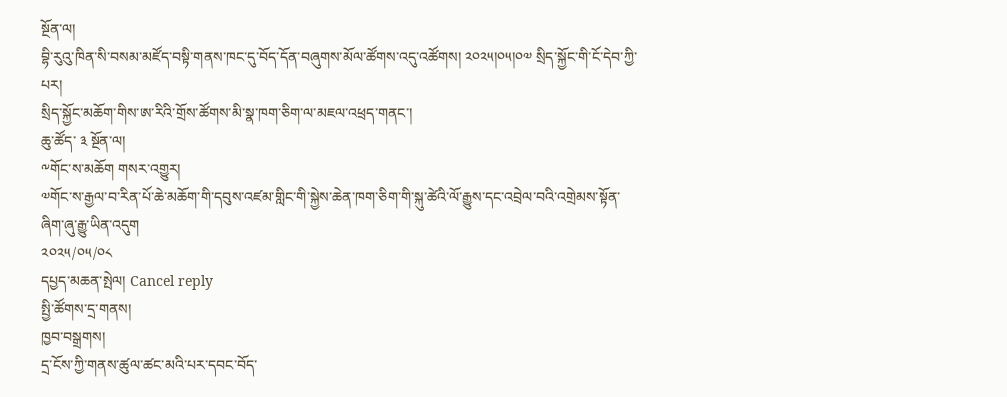སྔོན་ལ།
བྷི་རུའུ་ཁིན་སི་བསམ་མཛོད་བསྟི་གནས་ཁང་དུ་བོད་དོན་བཞུགས་མོལ་ཚོགས་འདུ་འཚོགས། ༢༠༢༥།༠༥།༠༧ སྲིད་སྐྱོང་གི་ངོ་དེབ་ཀྱི་པར།
སྲིད་སྐྱོང་མཆོག་གིས་ཨ་རིའི་གྲོས་ཚོགས་མི་སྣ་ཁག་ཅིག་ལ་མཇལ་འཕྲད་གནང་།
ཆུ་ཚོད་ ༣ སྔོན་ལ།
༸གོང་ས་མཆོག གསར་འགྱུར།
༧གོང་ས་རྒྱལ་བ་རིན་པོ་ཆེ་མཆོག་གི་དབུས་འཛམ་གླིང་གི་སྐྱེས་ཆེན་ཁག་ཅིག་གི་སྐུ་ཚེའི་ལོ་རྒྱུས་དང་འབྲེལ་བའི་འགྲེམས་སྟོན་ཞིག་ཞུ་རྒྱུ་ཡིན་འདུག
༢༠༢༥/༠༥/༠༨
དཔྱད་མཆན་སྤེལ། Cancel reply
སྤྱི་ཚོགས་དྲ་གནས།
ཁྱབ་བསྒྲགས།
དྲ་ངོས་ཀྱི་གནས་ཚུལ་ཚང་མའི་པར་དབང་བོད་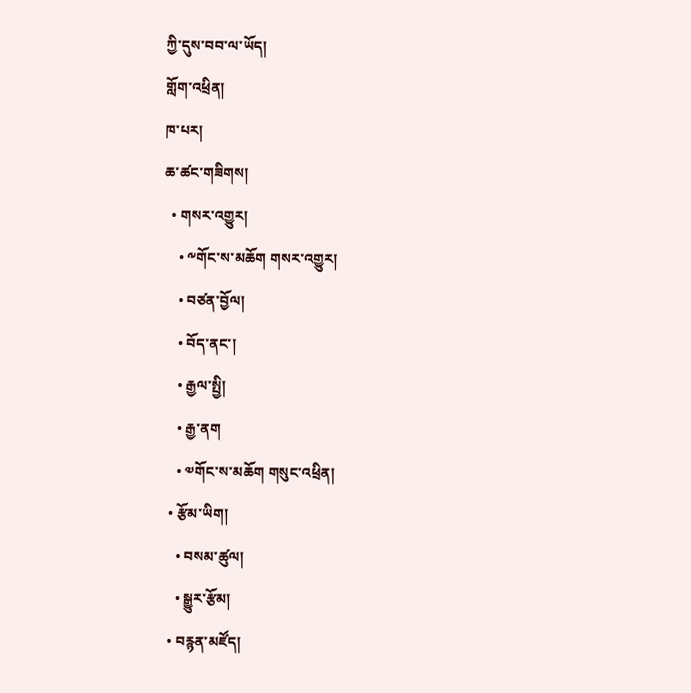ཀྱི་དུས་བབ་ལ་ཡོད།
གློག་འཕྲིན།
ཁ་པར།
ཆ་ཚང་གཟིགས།
  • གསར་འགྱུར།
    • ༸གོང་ས་མཆོག གསར་འགྱུར།
    • བཙན་བྱོལ།
    • བོད་ནང་།
    • རྒྱལ་སྤྱི།
    • རྒྱ་ནག
    • ༧གོང་ས་མཆོག གསུང་འཕྲིན།
  • རྩོམ་ཡིག།
    • བསམ་ཚུལ།
    • སྒྱུར་རྩོམ།
  • བརྙན་མཛོད།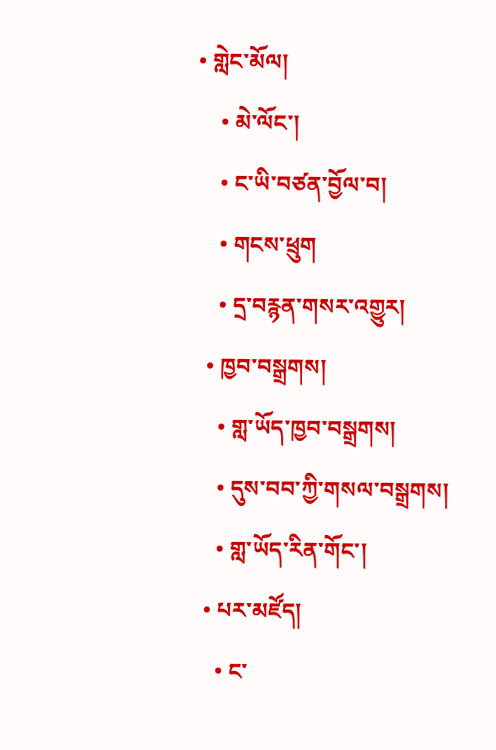• གླེང་མོལ།
    • མེ་ལོང་།
    • ང་ཡི་བཙན་བྱོལ་བ།
    • གངས་ཕྲུག
    • དྲ་བརྙན་གསར་འགྱུར།
  • ཁྱབ་བསྒྲགས།
    • གླ་ཡོད་ཁྱབ་བསྒྲགས།
    • དུས་བབ་ཀྱི་གསལ་བསྒྲགས།
    • གླ་ཡོད་རིན་གོང་།
  • པར་མཛོད།
    • ང་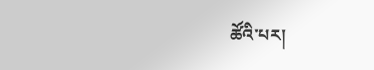ཚོའི་པར།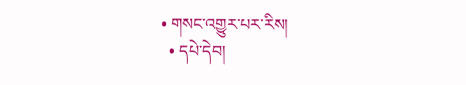• གསང་འགྱུར་པར་རིས།
  • དཔེ་དེབ།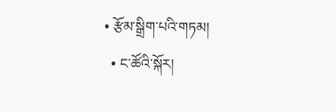• རྩོམ་སྒྲིག་པའི་གཏམ།
  • ང་ཚོའི་སྐོར།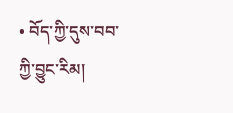• བོད་ཀྱི་དུས་བབ་ཀྱི་བྱུང་རིམ།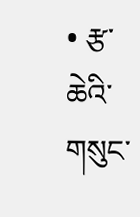• རྩ་ཆེའི་གསུང་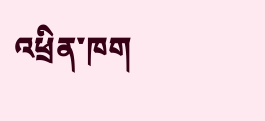འཕྲིན་ཁག